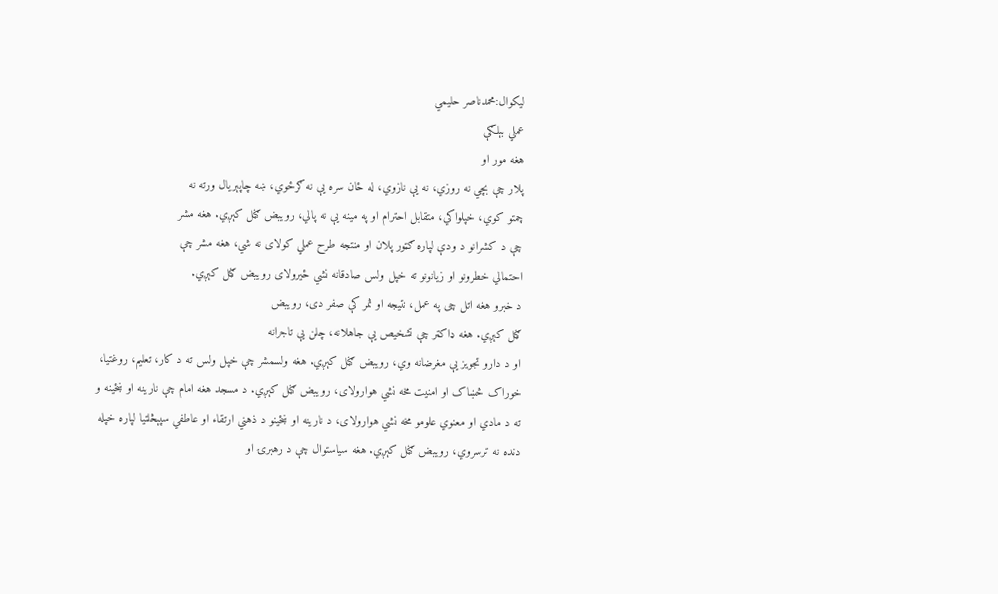لیکوال:محمدناصر حلیمي
عملي بېلګې
هغه مور او
پلار چې بچي نه روزي، نه يې نازوي، له ځان سره يې نه ګرځوي، ښه چاپېريال ورته نه
چمتو کوي، خپلواکي، متقابل احترام او په مينه يې نه پالي، رويبض ګڼل کېږي. هغه مشر
چې د کشرانو د ودې لپاره ګټور پلان او منتجه طرح عملي کولاى نه شي، هغه مشر چې
احتمالي خطرونو او زيانونو ته خپل ولس صادقانه نشي ځيرولاى رويبض ګڼل کېږي.
د خبرو هغه اتل چى په عمل، نتيجه او ثمر کې صفر دى، رویبض
ګڼل کېږي. هغه ډاکټر چې تشخيص يې جاهلانه، چلن يې تاجرانه
او د دارو تجويز يې مغرضانه وي، رویبض ګڼل کېږي. هغه ولسمشر چې خپل ولس ته د کار، تعليم، روغتيا،
خوراک څښاک او امنيت مخه نشي هوارولاى، رويبض ګڼل کېږي. د مسجد هغه امام چې نارينه او ښځينه و ته د مادي او معنوي علومو مخه نشي هوارولاى، د نارینه او ښځینو د ذهني ارتقاء او عاطفي سپېڅلتیا لپاره خپله
دنده نه ترسروي، رويبض ګڼل کېږي. هغه سياستوال چې د رهبرۍ او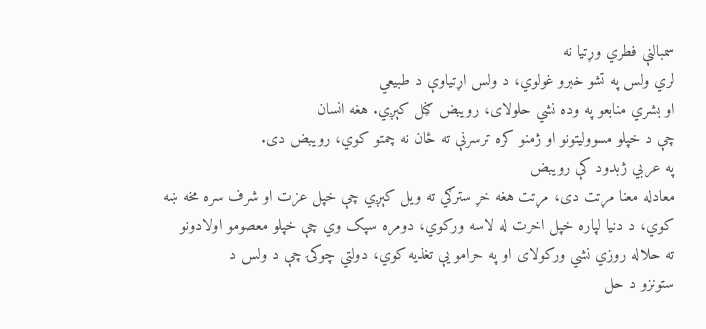سمبالنې فطري وړتيا نه
لري ولس په تشو خبرو غولوي، د ولس اړتیاوې د طبیعي
او بشري منابعو په وده نشي حلولای، رويبض ګڼل کېږي. هغه انسان
چې د خپلو مسوولیتونو او ژمنو کره ترسرنې ته ځان نه چمتو کوي، رویبض دی.
په عربي ژبدود کې رویبض
معادله معنا مړتت دی، مړتت هغه خړ سترګي ته ویل کېږي چې خپل عزت او شرف سره مخه ښه
کوي، د دنیا لپاره خپل اخرت له لاسه ورکوي، دومره سپک وي چې خپلو معصومو اولادونو
ته حلاله روزي نشي ورکولای او په حرامو يې تغذيه کوي، دولتي چوکۍ چې د ولس د
ستونزو د حل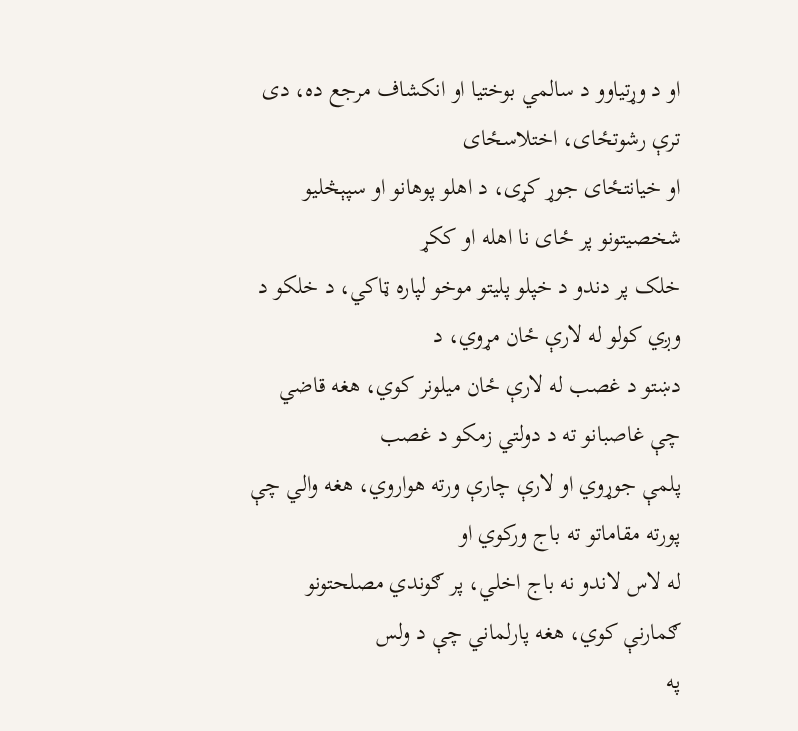او د وړتیاوو د سالمي بوختیا او انکشاف مرجع ده، دی ترې رشوتځای، اختلاسځای
او خیانتځای جوړ کړی، د اهلو پوهانو او سپېڅلیو شخصیتونو پر ځای نا اهله او ککړ
خلک پر دندو د خپلو پلیتو موخو لپاره ټاکي، د خلکو د وږي کولو له لارې ځان مړوي، د
دښتو د غصب له لارې ځان میلونر کوي، هغه قاضي چې غاصبانو ته د دولتي زمکو د غصب
پلمې جوړوي او لارې چارې ورته هواروي، هغه والي چې پورته مقاماتو ته باج ورکوي او
له لاس لاندو نه باج اخلي، پر ګوندي مصلحتونو ګمارنې کوي، هغه پارلماني چې د ولس
په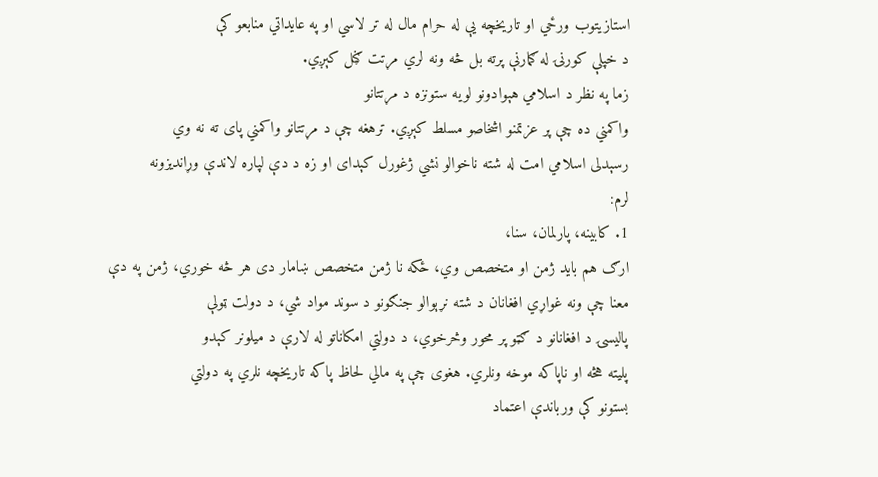استازيتوب ورځي او تاريخچه یې له حرام مال له تر لاسي او په عایداتي منابعو کې
د خپلې کورنۍ له ګمارنې پرته بل څه ونه لري مړتت ګڼل کېږي.
زما په نظر د اسلامي هېوادونو لویه ستونزه د مړتتانو
واکمني ده چې پر عزتمنو اشخاصو مسلط کېږي. ترهغه چې د مړتتانو واکمني پای ته نه وي
رسېدلی اسلامي امت له شته ناخوالو نشي ژغورل کېدای او زه د دې لپاره لاندې وړاندیزونه
لرم:
1. کابینه، پارلمان، سنا،
ارګ هم باید ژمن او متخصص وي، ځکه نا ژمن متخصص ښامار دی هر څه خوري، ژمن په دې
معنا چې ونه غواړي افغانان د شته نړېوالو جنګونو د سوند مواد شي، د دولت ټولې
پالیسۍ د افغانانو د ګټو پر محور وڅرخوي، د دولتي امکاناتو له لارې د میلونر کېدو
پلیته هڅه او ناپاکه موخه ونلري. هغوی چې په مالي لحاظ پاکه تاریخچه نلري په دولتي
بستونو کې ورباندې اعتماد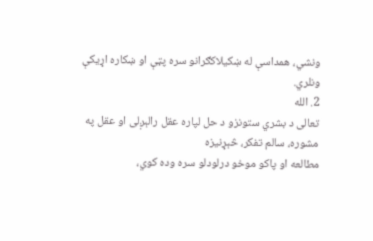ونشي، همداسې له ښکیلاکګرانو سره پټې او ښکاره اړیکې
ونلري.
2. الله
تعالی د بشري ستونزو د حل لپاره عقل رالېږلی او عقل په مشوره، سالم تفکر، څېړنیزه
مطالعه او پاکو موخو درلودلو سره وده کوي،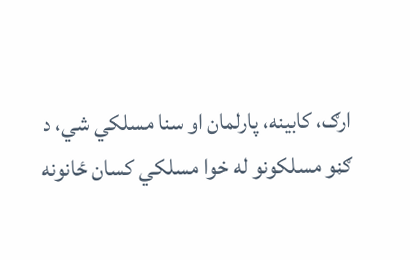ارګ، کابینه، پارلمان او سنا مسلکي شي، د
ګڼو مسلکونو له خوا مسلکي کسان ځانونه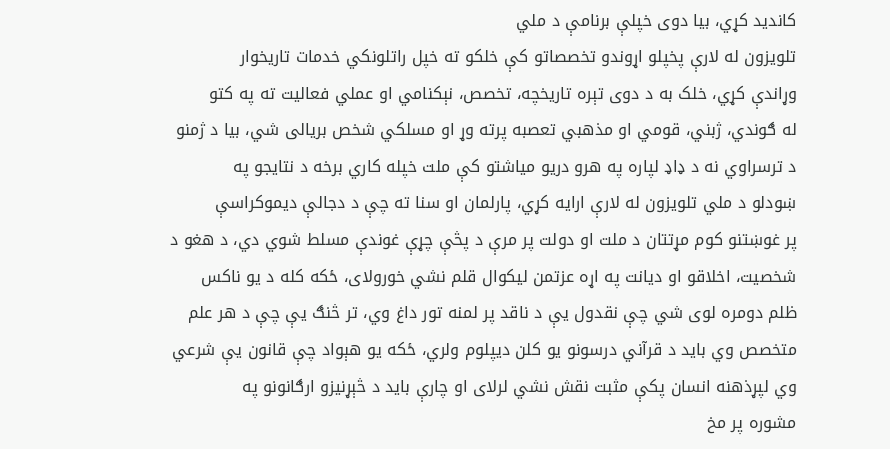کاندید کړي، بیا دوی خپلې برنامې د ملي
تلویزون له لارې پخپلو اړوندو تخصصاتو کې خلکو ته خپل راتلونکي خدمات تاریخوار
وړاندې کړي، خلک به د دوی تېره تاریخچه، تخصص، نېکنامي او عملي فعالیت ته په کتو
له ګوندي، ژبني، قومي او مذهبي تعصبه پرته وړ او مسلکي شخص بریالی شي، بیا د ژمنو
د ترسراوي نه د ډاډ لپاره په هرو دریو میاشتو کې ملت خپله کاري برخه د نتایجو په
ښودلو د ملي تلويزون له لارې ارایه کړي، پارلمان او سنا ته چې د دجالې دیموکراسې
پر غوښتنو کوم مړتتان د ملت او دولت پر مرې د پڅې چړې غوندې مسلط شوي دي، د هغو د
شخصیت، اخلاقو او دیانت په اړه عزتمن لیکوال قلم نشي خورولای، ځکه کله د یو ناکس
ظلم دومره لوی شي چې نقدول یې د ناقد پر لمنه تور داغ وي، تر څنګ يې چې د هر علم
متخصص وي باید د قرآني درسونو یو کلن دیپلوم ولري، ځکه یو هېواد چې قانون يې شرعي
وي لپړذهنه انسان پکې مثبت نقش نشي لرلای او چارې باید د څېړنیزو ارګانونو په
مشوره پر مخ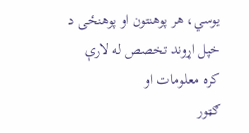یوسي، هر پوهنتون او پوهنځی د خپل اړوند تخصص له لارې کره معلومات او
ګټور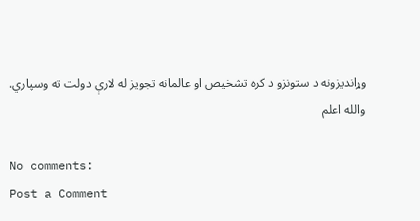وړاندیزونه د ستونزو د کره تشخیص او عالمانه تجویز له لارې دولت ته وسپاري.
والله اعلم

No comments:
Post a Comment